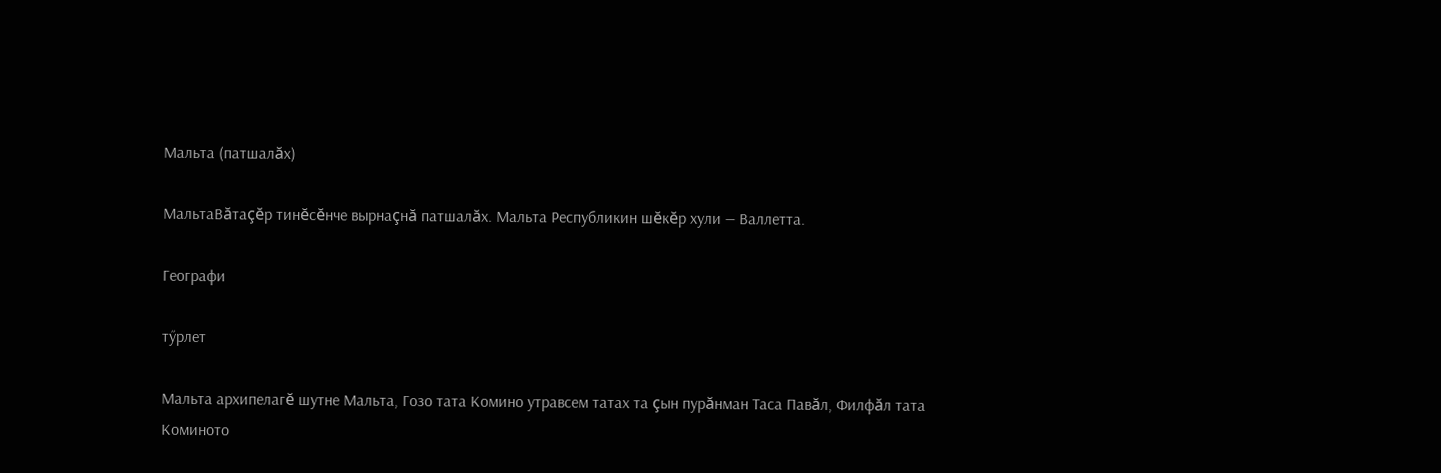Мальта (патшалăх)

МальтаВăтаçĕр тинĕсĕнче вырнаçнă патшалăх. Мальта Республикин шĕкĕр хули — Валлетта.

Географи

тӳрлет

Мальта архипелагĕ шутне Мальта, Гозо тата Комино утравсем татах та çын пурăнман Таса Павăл, Филфăл тата Коминото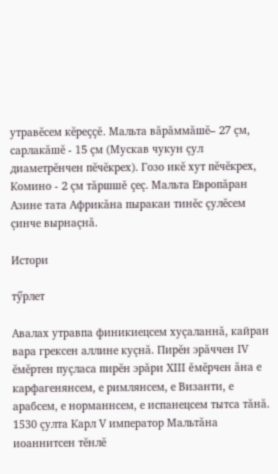утравĕсем кĕреççĕ. Мальта вăрăммăшĕ– 27 çм, сарлакăшĕ - 15 çм (Мускав чукун çул диаметрĕнчен пĕчĕкрех). Гозо икĕ хут пĕчĕкрех, Комино - 2 çм тăршшĕ çеç. Мальта Европăран Азине тата Африкăна пыракан тинĕс çулĕсем çинче вырнаçнă.

Истори

тӳрлет

Авалах утравпа финикиецсем хуçаланнă, кайран вара грексен аллине куçнă. Пирĕн эрăччен IV ĕмĕртен пуçласа пирĕн эрăри XIII ĕмĕрчен ăна е карфагенянсем, е римлянсем, е Византи, е арабсем, е норманнсем, е испанецсем тытса тăнă. 1530 çулта Карл V император Мальтăна иоаннитсен тĕнлĕ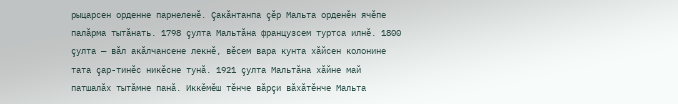рыцарсен орденне парнеленĕ. Çакăнтанпа çĕр Мальта орденĕн ячĕпе палăрма тытăнать. 1798 çулта Мальтăна французсем туртса илнĕ. 1800 çулта — вăл акăлчансене лекнĕ, вĕсем вара кунта хăйсен колонине тата çар-тинĕс никĕсне тунă. 1921 çулта Мальтăна хăйне май патшалăх тытăмне панă. Иккĕмĕш тĕнче вăрçи вăхăтĕнче Мальта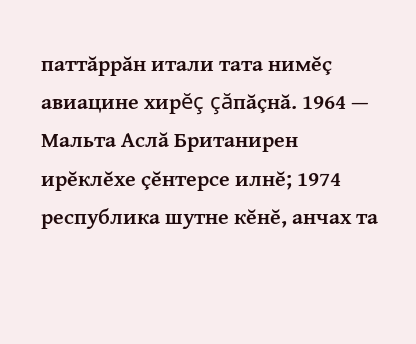паттăррăн итали тата нимĕç авиацине хирĕç çăпăçнă. 1964 — Мальта Аслă Британирен ирĕклĕхе çĕнтерсе илнĕ; 1974 республика шутне кĕнĕ, анчах та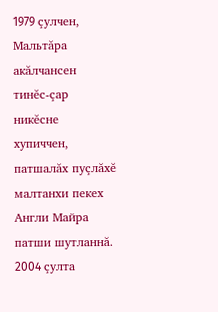1979 çулчен, Мальтăра акăлчансен тинĕс-çар никĕсне хупиччен, патшалăх пуçлăхĕ малтанхи пекех Англи Майра патши шутланнă. 2004 çулта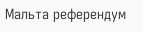Мальта референдум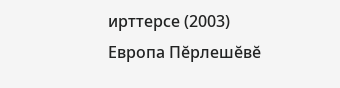ирттерсе (2003) Европа Пĕрлешĕвĕ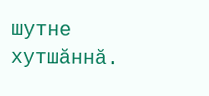шутне хутшăннă.